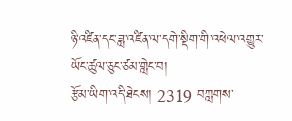ཉི་འཛིན་དང་ཟླ་འཛིན་ལ་དགེ་སྡིག་གི་འཕེལ་འགྱུར་ཡོང་ཚུལ་ཅུང་ཙམ་གླེང་བ།
རྩོམ་ཡིག་འདི་ཐེངས། 2319 བཀླགས་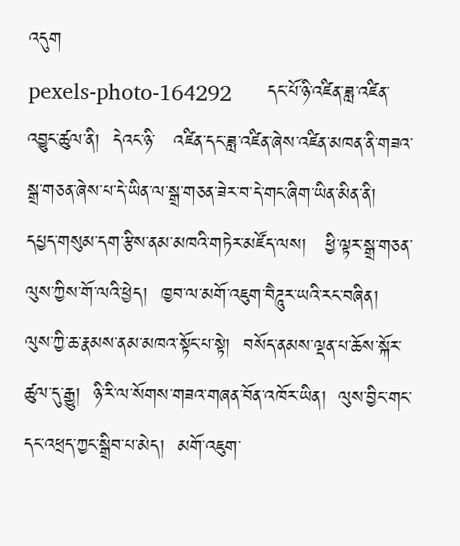འདུག
pexels-photo-164292      དང་པོ་ཉི་འཛིན་ཟླ་འཛིན་འབྱུང་ཚུལ་ནི།  དེའང་ཉི་   འཛིན་དང་ཟླ་འཛིན་ཞེས་འཛིན་མཁན་ནི་གཟའ་སྒྲ་གཅན་ཞེས་པ་དེ་ཡིན་ལ་སྒྲ་གཅན་ཟེར་བ་དེ་གང་ཞིག་ཡིན་མིན་ནི།   དཔྱད་གསུམ་དག་རྩིས་ནམ་མཁའི་གཏེར་མཛོད་ལས།   ཕྱི་ལྟར་སྒྲ་གཅན་ལུས་ཀྱིས་གོ་ལའི་ཕྱེད།  ཁྱབ་ལ་མགོ་འཇུག་བཻཌཱུར་ཡའི་རང་བཞིན།  ལུས་ཀྱི་ཆ་རྣམས་ནམ་མཁའ་སྟོང་པ་སྟེ།  བསོད་ནམས་ལྡན་པ་ཆོས་སྐོར་ཚུལ་དུ་རྒྱུ།  ཉི་རི་ལ་སོགས་གཟའ་གཞན་བོན་འཁོར་ཡིན།  ལུས་བྱིང་གང་དང་འཕྲད་ཀྱང་སྒྲིབ་པ་མེད།  མགོ་འཇུག་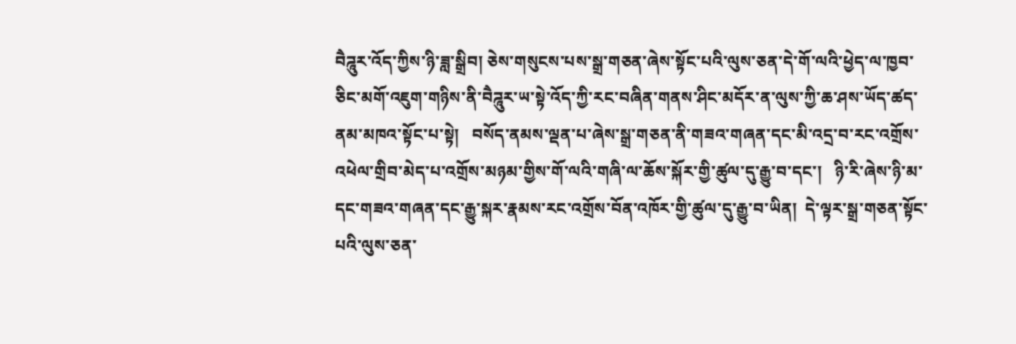བཻཌཱུར་འོད་ཀྱིས་ཉི་ཟླ་སྒྲིབ། ཅེས་གསུངས་པས་སྒྲ་གཅན་ཞེས་སྟོང་པའི་ལུས་ཅན་དེ་གོ་ལའི་ཕྱེད་ལ་ཁྱབ་ཅིང་མགོ་འཇུག་གཉིས་ནི་བཻཌཱུར་ཡ་སྟེ་འོད་ཀྱི་རང་བཞིན་གནས་ཤིང་མདོར་ན་ལུས་ཀྱི་ཆ་ཤས་ཡོད་ཚད་ནམ་མཁའ་སྟོང་པ་སྟེ།   བསོད་ནམས་ལྡན་པ་ཞེས་སྒྲ་གཅན་ནི་གཟའ་གཞན་དང་མི་འདྲ་བ་རང་འགྲོས་འཕེལ་གྲིབ་མེད་པ་འགྲོས་མཉམ་གྱིས་གོ་ལའི་གཞི་ལ་ཆོས་སྐོར་གྱི་ཚུལ་དུ་རྒྱུ་བ་དང་།   ཉི་རི་ཞེས་ཉི་མ་དང་གཟའ་གཞན་དང་རྒྱུ་སྐར་རྣམས་རང་འགྲོས་བོན་འཁོར་གྱི་ཚུལ་དུ་རྒྱུ་བ་ཡིན།  དེ་ལྟར་སྒྲ་གཅན་སྟོང་པའི་ལུས་ཅན་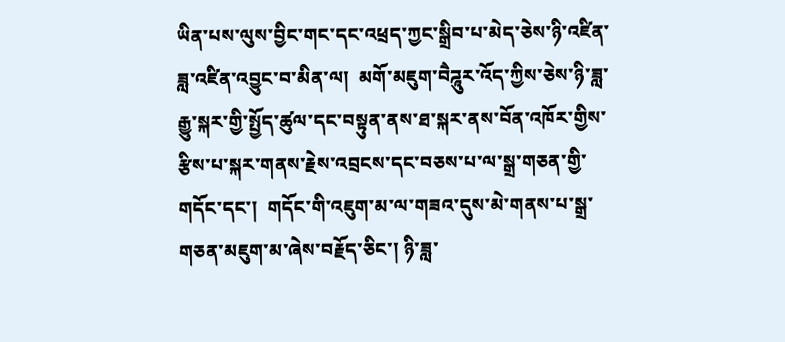ཡིན་པས་ལུས་བྱིང་གང་དང་འཕྲད་ཀྱང་སྒྲིབ་པ་མེད་ཅེས་ཉི་འཛིན་ཟླ་འཛིན་འབྱུང་བ་མིན་ལ།  མགོ་མཇུག་བཻཌཱུར་འོད་ཀྱིས་ཅེས་ཉི་ཟླ་རྒྱུ་སྐར་གྱི་སྤྱོད་ཚུལ་དང་བསྟུན་ནས་ཐ་སྐར་ནས་བོན་འཁོར་གྱིས་རྩིས་པ་སྐར་གནས་རྗེས་འབྲངས་དང་བཅས་པ་ལ་སྒྲ་གཅན་གྱི་གདོང་དང་།  གདོང་གི་འཇུག་མ་ལ་གཟའ་དུས་མེ་གནས་པ་སྒྲ་གཅན་མཇུག་མ་ཞེས་བརྗོད་ཅིང་། ཉི་ཟླ་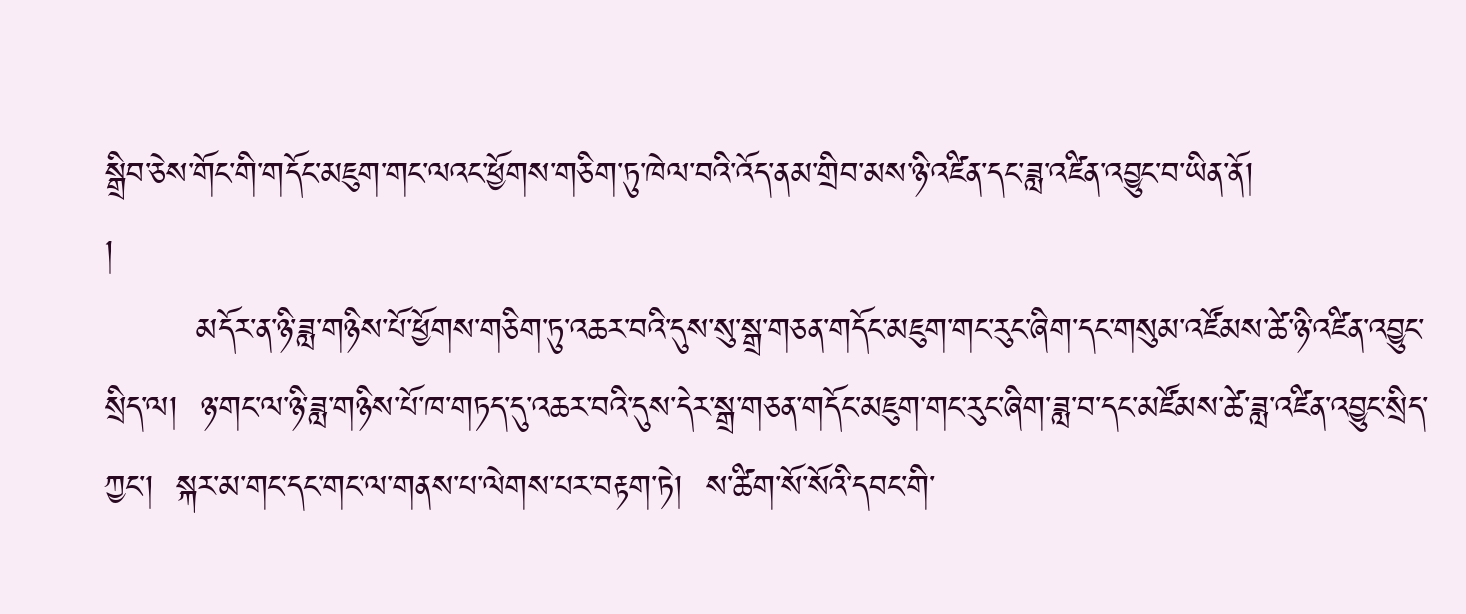སྒྲིབ་ཅེས་གོང་གི་གདོང་མཇུག་གང་ལའང་ཕྱོགས་གཅིག་ཏུ་ཁེལ་བའི་འོད་ནམ་གྲིབ་མས་ཉི་འཛིན་དང་ཟླ་འཛིན་འབྱུང་བ་ཡིན་ནོ།
།
        མདོར་ན་ཉི་ཟླ་གཉིས་པོ་ཕྱོགས་གཅིག་ཏུ་འཆར་བའི་དུས་སུ་སྒྲ་གཅན་གདོང་མཇུག་གང་རུང་ཞིག་དང་གསུམ་འཛོམས་ཚེ་ཉི་འཛིན་འབྱུང་སྲིད་ལ།  ཉ་གང་ལ་ཉི་ཟླ་གཉིས་པོ་ཁ་གཏད་དུ་འཆར་བའི་དུས་དེར་སྒྲ་གཅན་གདོང་མཇུག་གང་རུང་ཞིག་ཟླ་བ་དང་མཛོམས་ཚེ་ཟླ་འཛིན་འབྱུང་སྲིད་ཀྱང་།  སྐར་མ་གང་དང་གང་ལ་གནས་པ་ལེགས་པར་བརྟག་ཏེ།  ས་ཚིག་སོ་སོའི་དབང་གི་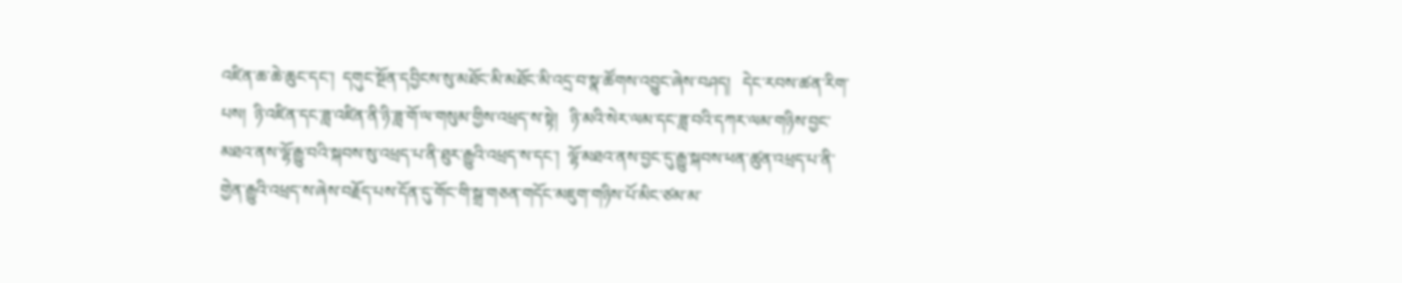འཛིན་ཆ་ཆེ་ཆུང་དང་།  དགུང་སྔོན་དབྱིངས་སུ་མཐོང་མི་མཐོང་མི་འདྲ་བ་སྣ་ཚོགས་འབྱུང་ཞེས་བཤད།   དེང་རབས་ཚན་རིག་པས།  ཉི་འཛིན་དང་ཟླ་འཛིན་ནི་ཉི་ཟླ་གོ་ལ་གསུམ་གྱིས་འཕྲད་ས་སྟེ།   ཉི་མའི་སེར་ལམ་དང་ཟླ་བའི་དཀར་ལམ་གཉིས་བྱང་མཐའ་ནས་ལྷོ་རྒྱུ་བའི་སྐབས་སུ་འཕྲད་པ་ནི་ཐུར་རྒྱུའི་འཕྲད་ས་དང་།  ལྷོ་མཐའ་ནས་བྱང་དུ་རྒྱུ་སྐབས་ཕན་ཚུན་འཕྲད་པ་ནི་གྱེན་རྒྱུའི་འཕྲད་ས་ཞེས་བརྗོད་པས་དོན་དུ་གོང་གི་སྒྲ་གཅན་གདོང་མཇུག་གཉིས་པོ་མིང་ཙམ་མ་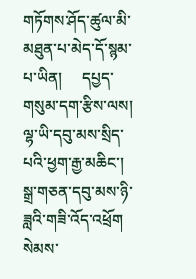གཏོགས་ཤོད་ཚུལ་མི་མཐུན་པ་མེད་དོ་སྙམ་པ་ཡིན།     དཔྱད་གསུམ་དག་རྩིས་ལས།  ལྷ་ཡི་དབུ་མས་སྲིད་པའི་ཕྱག་རྒྱ་མཆིང་།  སྒྲ་གཅན་དབུ་མས་ཉི་ཟླའི་གཟི་འོད་འཕྲོག   སེམས་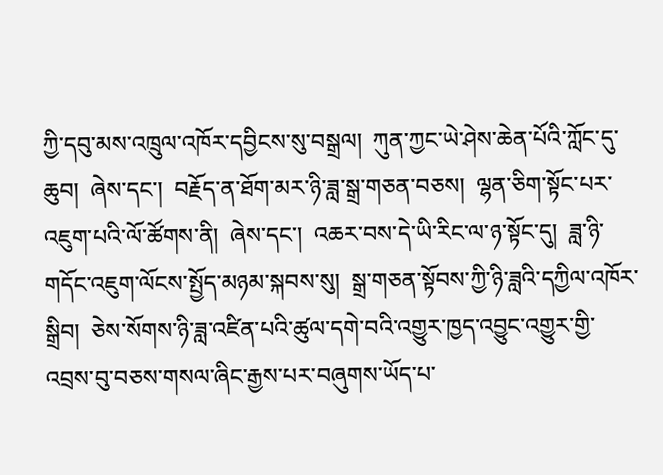ཀྱི་དབུ་མས་འཁྲུལ་འཁོར་དབྱིངས་སུ་བསྒྲལ།  ཀུན་ཀྱང་ཡེ་ཤེས་ཆེན་པོའི་ཀློང་དུ་ཆུབ།  ཞེས་དང་།  བརྗོད་ན་ཐོག་མར་ཉི་ཟླ་སྒྲ་གཅན་བཅས།  ལྷན་ཅིག་སྟོང་པར་འཇུག་པའི་ལོ་ཚོགས་ནི།  ཞེས་དང་།  འཆར་བས་དེ་ཡི་རིང་ལ་ཉ་སྟོང་དུ།  ཟླ་ཉི་གདོང་འཇུག་ལོངས་སྤྱོད་མཉམ་སྐབས་སུ།  སྒྲ་གཅན་སྟོབས་ཀྱི་ཉི་ཟླའི་དཀྱིལ་འཁོར་སྒྲིབ།  ཅེས་སོགས་ཉི་ཟླ་འཛིན་པའི་ཚུལ་དགེ་བའི་འགྱུར་ཁྱད་འབྱུང་འགྱུར་གྱི་འབྲས་བུ་བཅས་གསལ་ཞིང་རྒྱས་པར་བཞུགས་ཡོད་པ་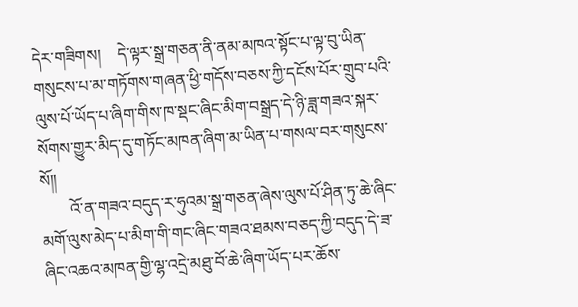དེར་གཟིགས།    དེ་ལྟར་སྒྲ་གཅན་ནི་ནམ་མཁའ་སྟོང་པ་ལྟ་བུ་ཡིན་གསུངས་པ་མ་གཏོགས་གཞན་ཕྱི་གདོས་བཅས་ཀྱི་དངོས་པོར་གྲུབ་པའི་ལུས་པོ་ཡོད་པ་ཞིག་གིས་ཁ་སྡང་ཞིང་མིག་བསྒྲད་དེ་ཉི་ཟླ་གཟའ་སྐར་སོགས་གྱུར་མིད་དུ་གཏོང་མཁན་ཞིག་མ་ཡིན་པ་གསལ་བར་གསུངས་སོ།།
       འོ་ན་གཟའ་བདུད་ར་ཧུའམ་སྒྲ་གཅན་ཞེས་ལུས་པོ་ཤིན་ཏུ་ཆེ་ཞིང་མགོ་ལུས་མེད་པ་མིག་གི་གང་ཞིང་གཟའ་ཐམས་བཅད་ཀྱི་བདུད་དེ་ཟ་ཞིང་འཆའ་མཁན་གྱི་ལྷ་འདྲེ་མཐུ་བོ་ཆེ་ཞིག་ཡོད་པར་ཆོས་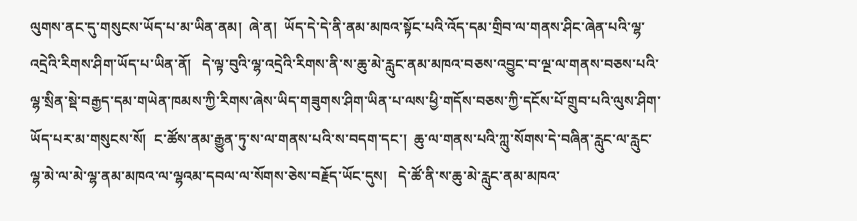ལུགས་ནང་དུ་གསུངས་ཡོད་པ་མ་ཡིན་ནམ།  ཞེ་ན།  ཡོད་དེ་དེ་ནི་ནམ་མཁའ་སྟོང་པའི་འོད་དམ་གྲིབ་ལ་གནས་ཤིང་ཞེན་པའི་ལྷ་འདྲེའི་རིགས་ཤིག་ཡོད་པ་ཡིན་ནོ།   དེ་ལྟ་བུའི་ལྷ་འདྲེའི་རིགས་ནི་ས་ཆུ་མེ་རླུང་ནམ་མཁའ་བཅས་འབྱུང་བ་ལྔ་ལ་གནས་བཅས་པའི་ལྷ་སྲིན་སྡེ་བརྒྱད་དམ་གཡེན་ཁམས་ཀྱི་རིགས་ཞེས་ཡིད་གཟུགས་ཤིག་ཡིན་པ་ལས་ཕྱི་གདོས་བཅས་ཀྱི་དངོས་པོ་གྲུབ་པའི་ལུས་ཤིག་ཡོད་པར་མ་གསུངས་སོ།  ང་ཚོས་ནམ་རྒྱུན་ཏུ་ས་ལ་གནས་པའི་ས་བདག་དང་།  ཆུ་ལ་གནས་པའི་ཀླུ་སོགས་དེ་བཞིན་རླུང་ལ་རླུང་ལྷ་མེ་ལ་མེ་ལྷ་ནམ་མཁའ་ལ་ལྷའམ་དབལ་ལ་སོགས་ཅེས་བརྗོད་ཡོང་དུས།   དེ་ཚོ་ནི་ས་ཆུ་མེ་རླུང་ནམ་མཁའ་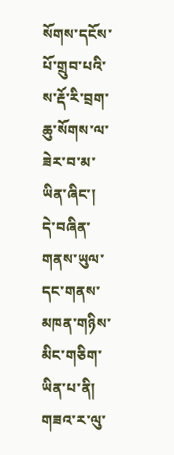སོགས་དངོས་པོ་གྲུབ་པའི་ས་རྡོ་རི་བྲག་ཆུ་སོགས་ལ་ཟེར་བ་མ་ཡིན་ཞིང་།    དེ་བཞིན་གནས་ཡུལ་དང་གནས་མཁན་གཉིས་མིང་གཅིག་ཡིན་པ་ནི།  གཟའ་ར་ལུ་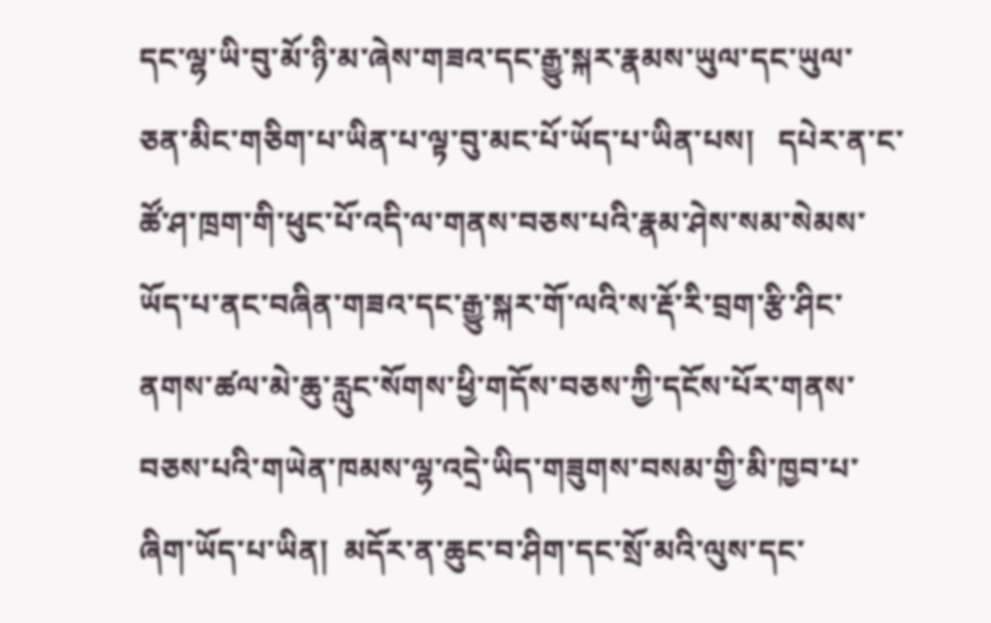དང་ལྷ་ཡི་བུ་མོ་ཉི་མ་ཞེས་གཟའ་དང་རྒྱུ་སྐར་རྣམས་ཡུལ་དང་ཡུལ་ཅན་མིང་གཅིག་པ་ཡིན་པ་ལྟ་བུ་མང་པོ་ཡོད་པ་ཡིན་པས།   དཔེར་ན་ང་ཚོ་ཤ་ཁྲག་གི་ཕུང་པོ་འདི་ལ་གནས་བཅས་པའི་རྣམ་ཤེས་སམ་སེམས་ཡོད་པ་ནང་བཞིན་གཟའ་དང་རྒྱུ་སྐར་གོ་ལའི་ས་རྡོ་རི་བྲག་རྩི་ཤིང་ནགས་ཚལ་མེ་ཆུ་རླུང་སོགས་ཕྱི་གདོས་བཅས་ཀྱི་དངོས་པོར་གནས་བཅས་པའི་གཡེན་ཁམས་ལྷ་འདྲེ་ཡིད་གཟུགས་བསམ་གྱི་མི་ཁྱབ་པ་ཞིག་ཡོད་པ་ཡིན།  མདོར་ན་ཆུང་བ་ཤིག་དང་སྲོ་མའི་ལུས་དང་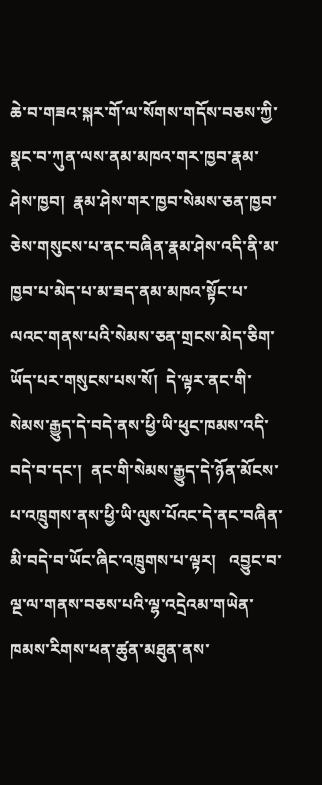ཆེ་བ་གཟའ་སྐར་གོ་ལ་སོགས་གདོས་བཅས་ཀྱི་སྣང་བ་ཀུན་ལས་ནམ་མཁའ་གར་ཁྱབ་རྣམ་ཤེས་ཁྱབ།  རྣམ་ཤེས་གར་ཁྱབ་སེམས་ཅན་ཁྱབ་ཅེས་གསུངས་པ་ནང་བཞིན་རྣམ་ཤེས་འདི་ནི་མ་ཁྱབ་པ་མེད་པ་མ་ཟད་ནམ་མཁའ་སྟོང་པ་ལའང་གནས་པའི་སེམས་ཅན་གྲངས་མེད་ཅིག་ཡོད་པར་གསུངས་པས་སོ།  དེ་ལྟར་ནང་གི་སེམས་རྒྱུད་དེ་བདེ་ནས་ཕྱི་ཡི་ཕུང་ཁམས་འདི་བདེ་བ་དང་།  ནང་གི་སེམས་རྒྱུད་དེ་ཉོན་མོངས་པ་འཁྲུགས་ནས་ཕྱི་ཡི་ལུས་པོའང་དེ་ནང་བཞིན་མི་བདེ་བ་ཡོང་ཞིང་འཁྲུགས་པ་ལྟར།   འབྱུང་བ་ལྔ་ལ་གནས་བཅས་པའི་ལྷ་འདྲེའམ་གཡེན་ཁམས་རིགས་ཕན་ཚུན་མཐུན་ནས་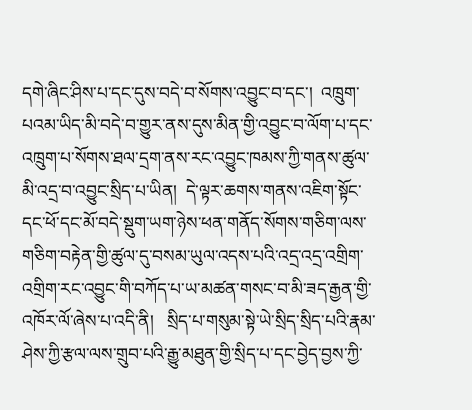དགེ་ཞིང་ཤིས་པ་དང་དུས་བདེ་བ་སོགས་འབྱུང་བ་དང་།  འཁྲུག་པའམ་ཡིད་མི་བདེ་བ་གྱུར་ནས་དུས་མིན་གྱི་འབྱུང་བ་ལོག་པ་དང་འཁྲུག་པ་སོགས་ཐལ་དྲག་ནས་རང་འབྱུང་ཁམས་ཀྱི་གནས་ཚུལ་མི་འདྲ་བ་འབྱུང་སྲིད་པ་ཡིན།  དེ་ལྟར་ཆགས་གནས་འཇིག་སྟོང་དང་ཕོ་དང་མོ་བདེ་སྡུག་ཡག་ཉེས་ཕན་གནོད་སོགས་གཅིག་ལས་གཅིག་བརྟེན་གྱི་ཚུལ་དུ་བསམ་ཡུལ་འདས་པའི་འདྲ་འདྲ་འགྲིག་འགྲིག་རང་འབྱུང་གི་བཀོད་པ་ཡ་མཚན་གསང་བ་མི་ཟད་རྒྱན་གྱི་འཁོར་ལོ་ཞེས་པ་འདི་ནི།   སྲིད་པ་གསུམ་སྟེ་ཡེ་སྲིད་སྲིད་པའི་རྣམ་ཤེས་ཀྱི་རྩལ་ལས་གྲུབ་པའི་རྒྱུ་མཐུན་གྱི་སྲིད་པ་དང་བྱེད་བྱས་ཀྱི་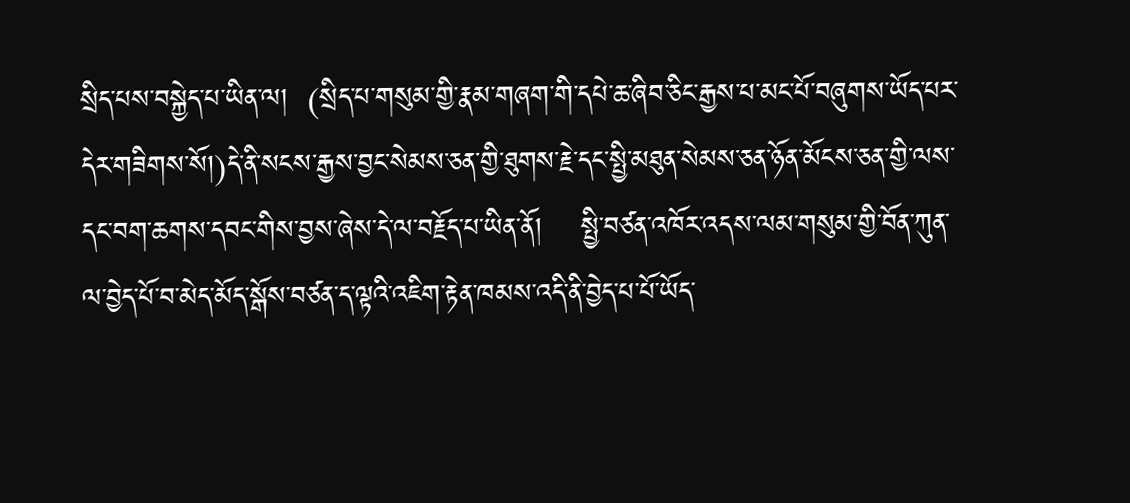སྲིད་པས་བསྐྱེད་པ་ཡིན་ལ།  (སྲིད་པ་གསུམ་གྱི་རྣམ་གཞག་གི་དཔེ་ཆ་ཞིབ་ཅིང་རྒྱས་པ་མང་པོ་བཞུགས་ཡོད་པར་དེར་གཟིགས་སོ།)དེ་ནི་སངས་རྒྱས་བྱང་སེམས་ཅན་གྱི་ཐུགས་རྗེ་དང་སྤྱི་མཐུན་སེམས་ཅན་ཉོན་མོངས་ཅན་གྱི་ལས་དང་བག་ཆགས་དབང་གིས་བྱས་ཞེས་དེ་ལ་བརྗོད་པ་ཡིན་ནོ།    སྤྱི་བཙན་འཁོར་འདས་ལམ་གསུམ་གྱི་བོན་ཀུན་ལ་བྱེད་པོ་བ་མེད་མོད་སྒོས་བཙན་ད་ལྟའི་འཇིག་རྟེན་ཁམས་འདི་ནི་བྱེད་པ་པོ་ཡོད་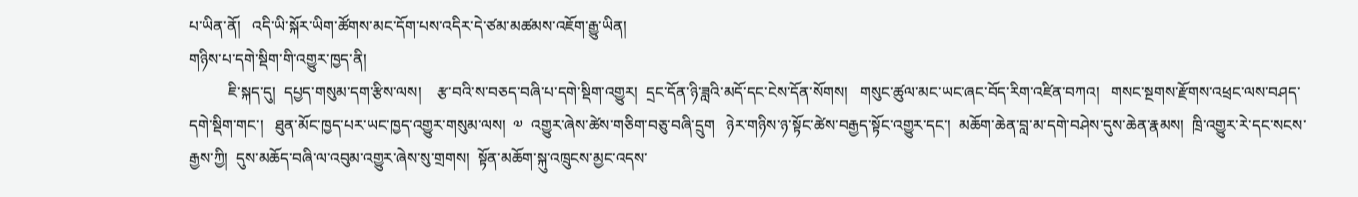པ་ཡིན་ནོ།   འདི་ཡི་སྐོར་ཡིག་ཚོགས་མང་དོག་པས་འདིར་དེ་ཙམ་མཚམས་འཇོག་རྒྱུ་ཡིན།
གཉིས་པ་དགེ་སྡིག་གི་འགྱུར་ཁྱད་ནི།
          ཇི་སྐད་དུ།  དཔྱད་གསུམ་དག་རྩིས་ལས།    རྩ་བའི་ས་བཅད་བཞི་པ་དགེ་སྡིག་འགྱུར།  དྲང་དོན་ཉི་ཟླའི་མདོ་དང་ངེས་དོན་སོགས།   གསུང་ཚུལ་མང་ཡང་ཞང་བོད་རིག་འཛིན་བཀའ།   གསང་སྔགས་རྫོགས་འཕྲང་ལས་བཤད་དགེ་སྡིག་གང་།   ཐུན་མོང་ཁྱད་པར་ཡང་ཁྱད་འགྱུར་གསུམ་ལས།  ༧  འགྱུར་ཞེས་ཚེས་གཅིག་བཅུ་བཞི་དྲུག   ཉེར་གཉིས་ཉ་སྟོང་ཚེས་བརྒྱད་སྟོང་འགྱུར་དང་།  མཆོག་ཆེན་བླ་མ་དགེ་བཤེས་དུས་ཆེན་རྣམས།  ཁྲི་འགྱུར་རེ་དང་སངས་རྒྱས་ཀྱི།  དུས་མཆོད་བཞི་ལ་འབུམ་འགྱུར་ཞེས་སུ་གྲགས།  སྟོན་མཆོག་སྐུ་འཁྲུངས་མྱང་འདས་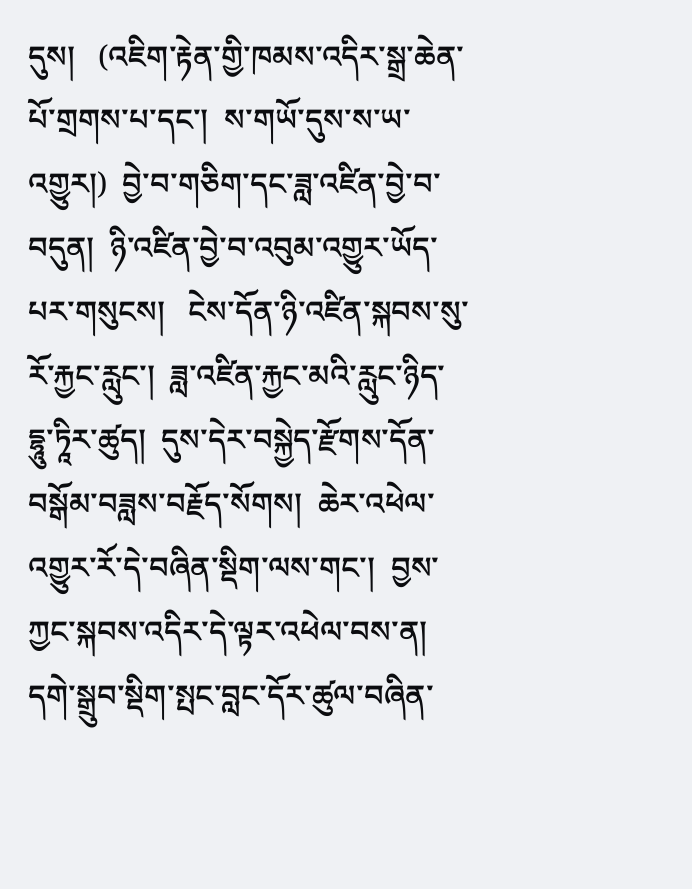དུས།   (འཇིག་རྟེན་གྱི་ཁམས་འདིར་སྒྲ་ཆེན་པོ་གྲགས་པ་དང་།  ས་གཡོ་དུས་ས་ཡ་འགྱུར།)  བྱེ་བ་གཅིག་དང་ཟླ་འཛིན་བྱེ་བ་བདུན།  ཉི་འཛིན་བྱེ་བ་འབུམ་འགྱུར་ཡོད་པར་གསུངས།   ངེས་དོན་ཉི་འཛིན་སྐབས་སུ་རོ་རྐྱང་རླུང་།  ཟླ་འཛིན་རྐྱང་མའི་རླུང་ཉིད་དྷཱུ་ཏཱིར་ཚུད།  དུས་དེར་བསྐྱེད་རྫོགས་དོན་བསྒོམ་བཟླས་བརྗོད་སོགས།  ཆེར་འཕེལ་འགྱུར་རོ་དེ་བཞིན་སྡིག་ལས་གང་།  བྱས་ཀྱང་སྐབས་འདིར་དེ་ལྟར་འཕེལ་བས་ན།  དགེ་སྒྲུབ་སྡིག་སྤང་བླང་དོར་ཚུལ་བཞིན་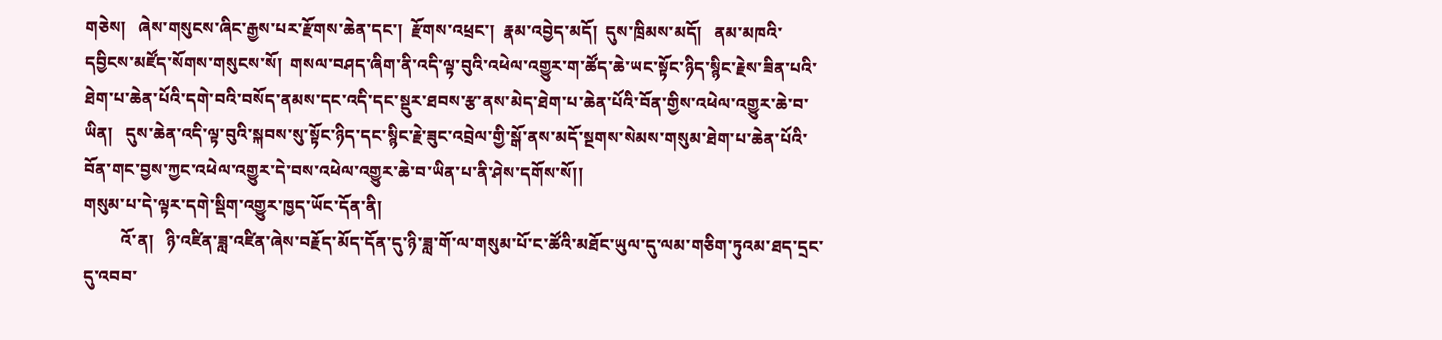གཅེས།   ཞེས་གསུངས་ཞིང་རྒྱས་པར་རྫོགས་ཆེན་དང་།  རྫོགས་འཕྲང་།  རྣམ་འབྱེད་མདོ།  དུས་ཁྲིམས་མདོ།   ནམ་མཁའི་དབྱིངས་མཛོད་སོགས་གསུངས་སོ།  གསལ་བཤད་ཞིག་ནི་འདི་ལྟ་བུའི་འཕེལ་འགྱུར་ག་ཚོད་ཆེ་ཡང་སྟོང་ཉིད་སྙིང་རྗེས་ཟིན་པའི་ཐེག་པ་ཆེན་པོའི་དགེ་བའི་བསོད་ནམས་དང་འདི་དང་སྡུར་ཐབས་རྩ་ནས་མེད་ཐེག་པ་ཆེན་པོའི་བོན་གྱིས་འཕེལ་འགྱུར་ཆེ་བ་ཡིན།   དུས་ཆེན་འདི་ལྟ་བུའི་སྐབས་སུ་སྟོང་ཉིད་དང་སྙིང་རྗེ་ཟུང་འབྲེལ་གྱི་སྒོ་ནས་མདོ་སྔགས་སེམས་གསུམ་ཐེག་པ་ཆེན་པོའི་བོན་གང་བྱས་ཀྱང་འཕེལ་འགྱུར་དེ་བས་འཕེལ་འགྱུར་ཆེ་བ་ཡིན་པ་ནི་ཤེས་དགོས་སོ།།
གསུམ་པ་དེ་ལྟར་དགེ་སྡིག་འགྱུར་ཁྱད་ཡོང་དོན་ནི།
         འོ་ན།   ཉི་འཛིན་ཟླ་འཛིན་ཞེས་བརྗོད་མོད་དོན་དུ་ཉི་ཟླ་གོ་ལ་གསུམ་པོ་ང་ཚོའི་མཐོང་ཡུལ་དུ་ལམ་གཅིག་ཏུའམ་ཐད་དྲང་དུ་འབབ་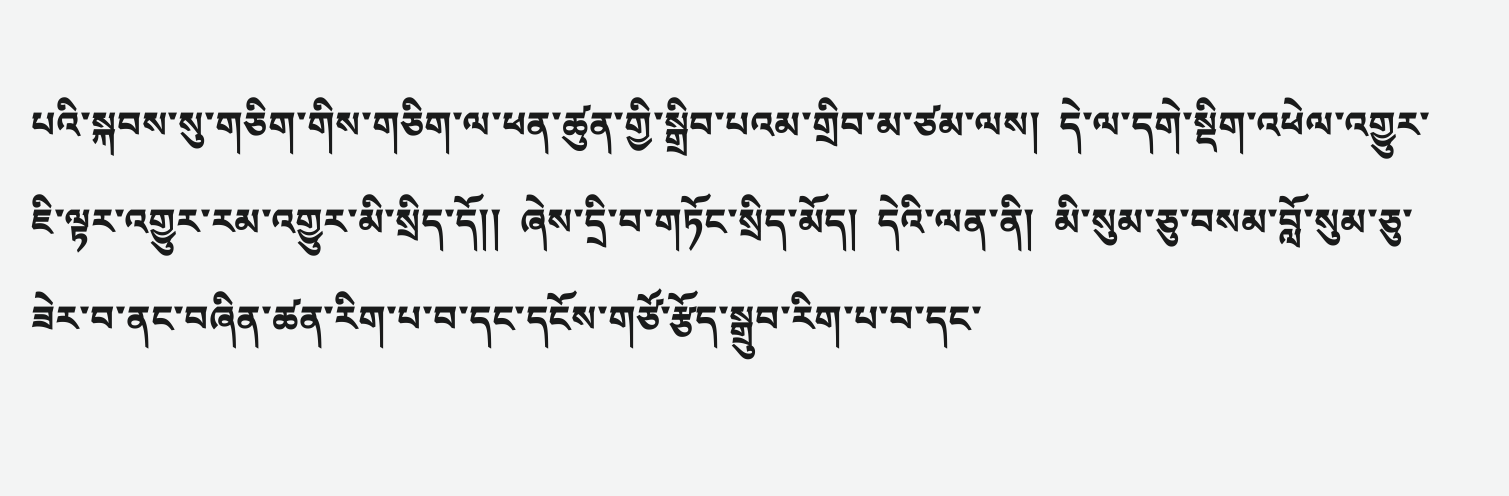པའི་སྐབས་སུ་གཅིག་གིས་གཅིག་ལ་ཕན་ཚུན་གྱི་སྒྲིབ་པའམ་གྲིབ་མ་ཙམ་ལས།  དེ་ལ་དགེ་སྡིག་འཕེལ་འགྱུར་ཇི་ལྟར་འགྱུར་རམ་འགྱུར་མི་སྲིད་དོ།།  ཞེས་དྲི་བ་གཏོང་སྲིད་མོད།  དེའི་ལན་ནི།  མི་སུམ་ཅུ་བསམ་བློ་སུམ་ཅུ་ཟེར་བ་ནང་བཞིན་ཚན་རིག་པ་བ་དང་དངོས་གཙོ་རྩོད་སྒྲུབ་རིག་པ་བ་དང་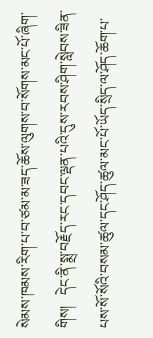སེམས་ཁམས་རིག་པ་བ་ཙམ་མ་ཟད་ཆོས་ལུགས་བ་སོགས་མང་པོ་ཞིག་གིས།   དེང་ནི་སྨྲ་བརྗོད་རང་དབང་ལྡན་པའི་དུས་རབས་ཤིག་སླེབས་ཟིན་པས་སོ་སོའི་བསམ་ཚུལ་དང་ཤོད་ཚུལ་མང་པོ་ཡོད་སྲིད་ལ་ཤོད་ཆོག་པ་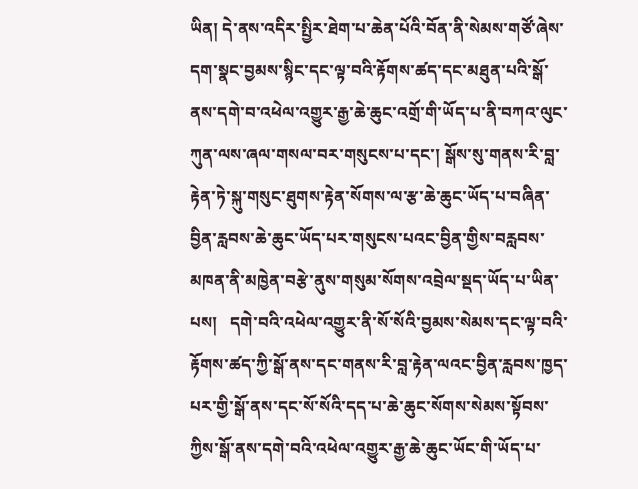ཡིན། དེ་ནས་འདིར་སྤྱིར་ཐེག་པ་ཆེན་པོའི་བོན་ནི་སེམས་གཙོ་ཞེས་དག་སྣང་བྱམས་སྙིང་དང་ལྟ་བའི་རྟོགས་ཚད་དང་མཐུན་པའི་སྒོ་ནས་དགེ་བ་འཕེལ་འགྱུར་རྒྱ་ཆེ་ཆུང་འགྲོ་གི་ཡོད་པ་ནི་བཀའ་ལུང་ཀུན་ལས་ཞལ་གསལ་བར་གསུངས་པ་དང་། སྒོས་སུ་གནས་རི་བླ་རྟེན་ཏེ་སྐུ་གསུང་ཐུགས་རྟེན་སོགས་ལ་རྩ་ཆེ་ཆུང་ཡོད་པ་བཞིན་བྱིན་རླབས་ཆེ་ཆུང་ཡོད་པར་གསུངས་པའང་བྱིན་གྱིས་བརླབས་མཁན་ནི་མཁྱེན་བརྩེ་ནུས་གསུམ་སོགས་འབྲེལ་སྡད་ཡོད་པ་ཡིན་པས།   དགེ་བའི་འཕེལ་འགྱུར་ནི་སོ་སོའི་བྱམས་སེམས་དང་ལྟ་བའི་རྟོགས་ཚད་ཀྱི་སྒོ་ནས་དང་གནས་རི་བླ་རྟེན་ལའང་བྱིན་རླབས་ཁྱད་པར་གྱི་སྒོ་ནས་དང་སོ་སོའི་དད་པ་ཆེ་ཆུང་སོགས་སེམས་སྟོབས་ཀྱིས་སྒོ་ནས་དགེ་བའི་འཕེལ་འགྱུར་རྒྱ་ཆེ་ཆུང་ཡོང་གི་ཡོད་པ་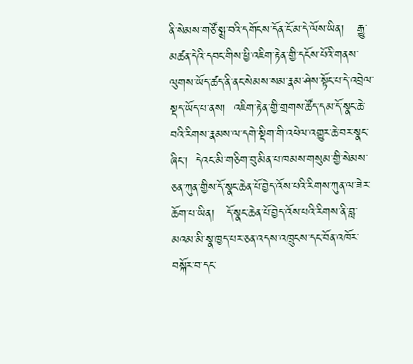ནི་སེམས་གཙོ་སྨྲ་བའི་དགོངས་དོན་ངོ་མ་དེ་ལོས་ཡིན།   རྒྱུ་མཚན་དེའི་དབང་གིས་ཕྱི་འཇིག་རྟེན་གྱི་དངོས་པོའི་གནས་ལུགས་ཡོད་ཚད་ནི་ནང་སེམས་སམ་རྣམ་ཤེས་སྟོང་པ་དེ་འབྲེལ་སྡད་ཡོད་པ་ནས།  འཇིག་རྟེན་གྱི་གྲགས་ཚོད་དམ་དོ་སྣང་ཆེ་བའི་རིགས་རྣམས་ལ་དགེ་སྡིག་གི་འཕེལ་འགྱུར་ཆེ་བར་སྣང་ཞིང་།  དེའང་མི་གཅིག་བུ་མིན་པ་ཁམས་གསུམ་གྱི་སེམས་ཅན་ཀུན་གྱིས་དོ་སྣང་ཆེན་པོ་བྱེད་འོས་པའི་རིགས་ཀུན་ལ་ཟེར་ཆོག་པ་ཡིན།   དོ་སྣང་ཆེན་པོ་བྱེད་འོས་པའི་རིགས་ནི་བླ་མའམ་མི་སྣ་ཁྱད་པར་ཅན་འདས་འཁྲུངས་དང་བོན་འཁོར་བསྐོར་བ་དང་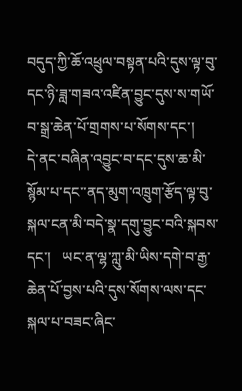བདུད་ཀྱི་ཆོ་འཕྲུལ་བསྟན་པའི་དུས་ལྟ་བུ་དང་ཉི་ཟླ་གཟའ་འཛིན་བྱུང་དུས་ས་གཡོ་བ་སྒྲ་ཆེན་པོ་གྲགས་པ་སོགས་དང་།    དེ་ནང་བཞིན་འབྱུང་བ་དང་དུས་ཆ་མི་སྙོམ་པ་དང་་ནད་མུག་འཁྲུག་རྩོད་ལྟ་བུ་སྐལ་ངན་མི་བདེ་སྣ་དགུ་བྱུང་བའི་སྐབས་དང་།   ཡང་ན་ལྷ་ཀླུ་མི་ཡིས་དགེ་བ་རྒྱ་ཆེན་པོ་བྱས་པའི་དུས་སོགས་ལས་དང་སྐལ་པ་བཟང་ཞིང་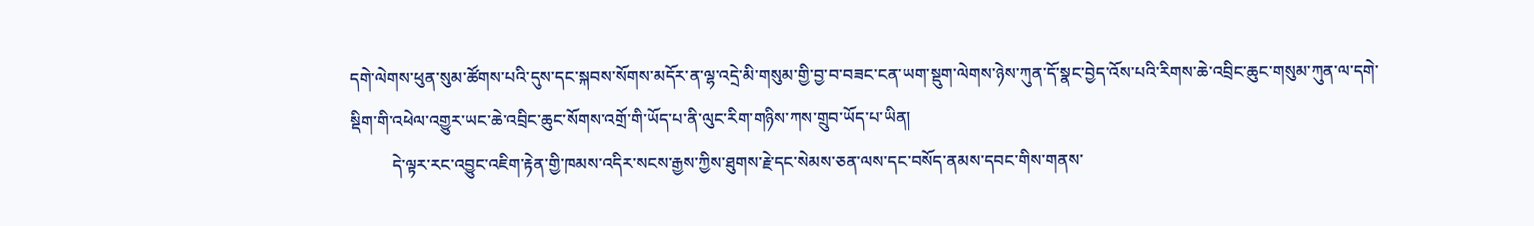དགེ་ལེགས་ཕུན་སུམ་ཚོགས་པའི་དུས་དང་སྐབས་སོགས་མདོར་ན་ལྷ་འདྲེ་མི་གསུམ་གྱི་བྱ་བ་བཟང་ངན་ཡག་སྡུག་ལེགས་ཉེས་ཀུན་དོ་སྣང་བྱེད་འོས་པའི་རིགས་ཆེ་འབྲིང་ཆུང་གསུམ་ཀུན་ལ་དགེ་སྡིག་གི་འཕེལ་འགྱུར་ཡང་ཆེ་འབྲིང་ཆུང་སོགས་འགྲོ་གི་ཡོད་པ་ནི་ལུང་རིག་གཉིས་ཀས་གྲུབ་ཡོད་པ་ཡིན།
          དེ་ལྟར་རང་འབྱུང་འཇིག་རྟེན་གྱི་ཁམས་འདིར་སངས་རྒྱས་ཀྱིས་ཐུགས་རྗེ་དང་སེམས་ཅན་ལས་དང་བསོད་ནམས་དབང་གིས་གནས་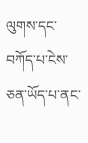ལུགས་དང་བཀོད་པ་ངེས་ཅན་ཡོད་པ་ནང་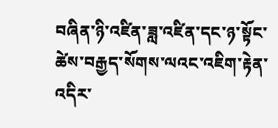བཞིན་ཉི་འཛིན་ཟླ་འཛིན་དང་ཉ་སྟོང་ཚེས་བརྒྱད་སོགས་ལའང་འཇིག་རྟེན་འདིར་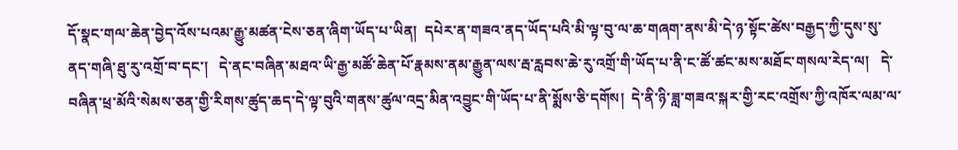དོ་སྣང་གལ་ཆེན་བྱེད་འོས་པའམ་རྒྱུ་མཚན་ངེས་ཅན་ཞིག་ཡོད་པ་ཡིན།  དཔེར་ན་གཟའ་ནད་ཡོད་པའི་མི་ལྟ་བུ་ལ་ཆ་གཞག་ནས་མི་དེ་ཉ་སྟོང་ཚེས་བརྒྱད་ཀྱི་དུས་སུ་ནད་གཞི་ཐུ་རུ་འགྲོ་བ་དང་།   དེ་ནང་བཞིན་མཐའ་ཡི་རྒྱ་མཚོ་ཆེན་པོ་རྣམས་ནམ་རྒྱུན་ལས་རྦ་རླབས་ཆེ་རུ་འགྲོ་གི་ཡོད་པ་ནི་ང་ཚོ་ཚང་མས་མཐོང་གསལ་རེད་ལ།   དེ་བཞིན་ཕྲ་མོའི་སེམས་ཅན་གྱི་རིགས་ཚུད་ཆད་དེ་ལྟ་བུའི་གནས་ཚུལ་འདྲ་མིན་འབྱུང་གི་ཡོད་པ་ནི་སྨོས་ཅི་དགོས།  དེ་ནི་ཉི་ཟླ་གཟའ་སྐར་གྱི་རང་འགྲོས་ཀྱི་འཁོར་ལམ་ལ་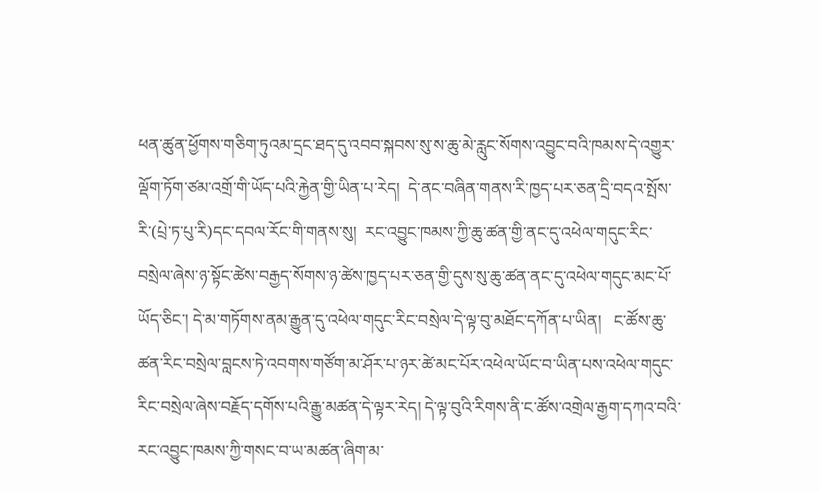ཕན་ཚུན་ཕྱོགས་གཅིག་ཏུའམ་དྲང་ཐད་དུ་འབབ་སྐབས་སུ་ས་ཆུ་མེ་རླུང་སོགས་འབྱུང་བའི་ཁམས་དེ་འགྱུར་ལྡོག་ཏོག་ཙམ་འགྲོ་གི་ཡོད་པའི་རྐྱེན་གྱི་ཡིན་པ་རེད།  དེ་ནང་བཞིན་གནས་རི་ཁྱད་པར་ཅན་དྲི་བདའ་སྤོས་རི་(པྲེ་ཏ་པུ་རི)དང་དབལ་རོང་གི་གནས་སུ།  རང་འབྱུང་ཁམས་ཀྱི་ཆུ་ཚན་གྱི་ནང་དུ་འཕེལ་གདུང་རིང་བསྲེལ་ཞེས་ཉ་སྟོང་ཚེས་བརྒྱད་སོགས་ཉ་ཚེས་ཁྱད་པར་ཅན་གྱི་དུས་སུ་ཆུ་ཚན་ནང་དུ་འཕེལ་གདུང་མང་པོ་ཡོད་ཅིང་། དེ་མ་གཏོགས་ནམ་རྒྱུན་དུ་འཕེལ་གདུང་རིང་བསྲེལ་དེ་ལྟ་བུ་མཐོང་དཀོན་པ་ཡིན།   ང་ཚོས་ཆུ་ཚན་རིང་བསྲེལ་བླངས་ཏེ་འབགས་གཙོག་མ་ཤོར་པ་ཉར་ཚེ་མང་པོར་འཕེལ་ཡོང་བ་ཡིན་པས་འཕེལ་གདུང་རིང་བསྲེལ་ཞེས་བརྗོད་དགོས་པའི་རྒྱུ་མཚན་དེ་ལྟར་རེད། དེ་ལྟ་བུའི་རིགས་ནི་ང་ཚོས་འགྲེལ་རྒྱག་དཀའ་བའི་རང་འབྱུང་ཁམས་ཀྱི་གསང་བ་ཡ་མཚན་ཞིག་མ་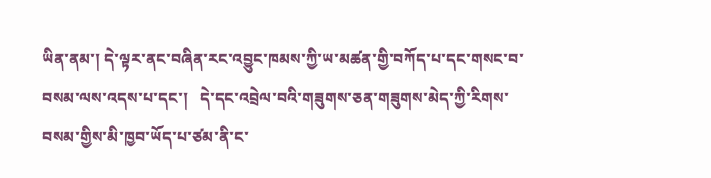ཡིན་ནམ་། དེ་ལྟར་ནང་བཞིན་རང་འབྱུང་ཁམས་ཀྱི་ཡ་མཚན་གྱི་བཀོད་པ་དང་གསང་བ་བསམ་ལས་འདས་པ་དང་།   དེ་དང་འབྲེལ་བའི་གཟུགས་ཅན་གཟུགས་མེད་ཀྱི་རིགས་བསམ་གྱིས་མི་ཁྱབ་ཡོད་པ་ཙམ་ནི་ང་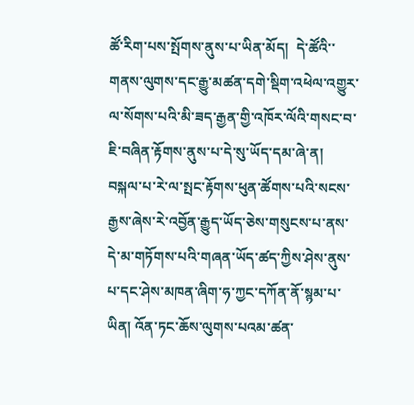ཚོ་རིག་པས་སྤོགས་ནུས་པ་ཡིན་མོད།  དེ་ཚོའི་་གནས་ལུགས་དང་རྒྱུ་མཚན་དགེ་སྡིག་འཕེལ་འགྱུར་ལ་སོགས་པའི་མི་ཟད་རྒྱན་གྱི་འཁོར་ལོའི་གསང་བ་ཇི་བཞིན་རྟོགས་ནུས་པ་དེ་སུ་ཡོད་དམ་ཞེ་ན།   བསྐལ་པ་རེ་ལ་སྤང་རྟོགས་ཕུན་ཚོགས་པའི་སངས་རྒྱས་ཞེས་རེ་འབྱོན་རྒྱུད་ཡོད་ཅེས་གསུངས་པ་ནས་དེ་མ་གཏོགས་པའི་གཞན་ཡོད་ཚད་ཀྱིས་ཤེས་ནུས་པ་དང་ཤེས་མཁན་ཞིག་ཧ་ཀྱང་དཀོན་ནོ་སྙམ་པ་ཡིན། འོན་ཏང་ཆོས་ལུགས་པའམ་ཚན་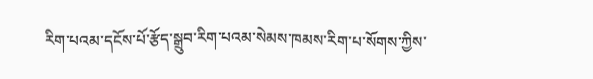རིག་པའམ་དངོས་པོ་རྩོད་སྒྲུབ་རིག་པའམ་སེམས་ཁམས་རིག་པ་སོགས་ཀྱིས་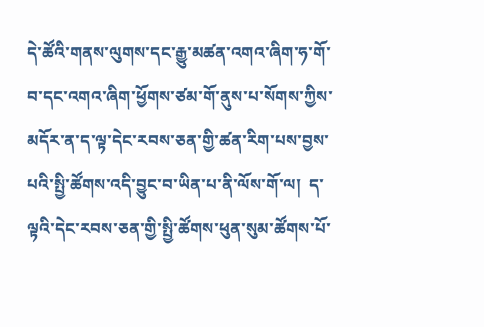དེ་ཚོའི་གནས་ལུགས་དང་རྒྱུ་མཚན་འགའ་ཞིག་ཧ་གོ་བ་དང་འགའ་ཞིག་ཕྱོགས་ཙམ་གོ་ནུས་པ་སོགས་ཀྱིས་མདོར་ན་ད་ལྟ་དེང་རབས་ཅན་གྱི་ཚན་རིག་པས་བྱས་པའི་སྤྱི་ཚོགས་འདི་བྱུང་བ་ཡིན་པ་ནི་ལོས་གོ་ལ།  ད་ལྟའི་དེང་རབས་ཅན་གྱི་སྤྱི་ཚོགས་ཕུན་སུམ་ཚོགས་པོ་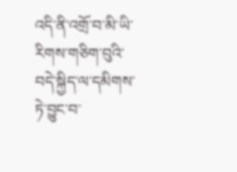འདི་ནི་འགྲོ་བ་མི་ཡི་རིགས་གཅིག་བུའི་བདེ་སྐྱིད་ལ་དམིགས་ཏེ་བྱུང་བ་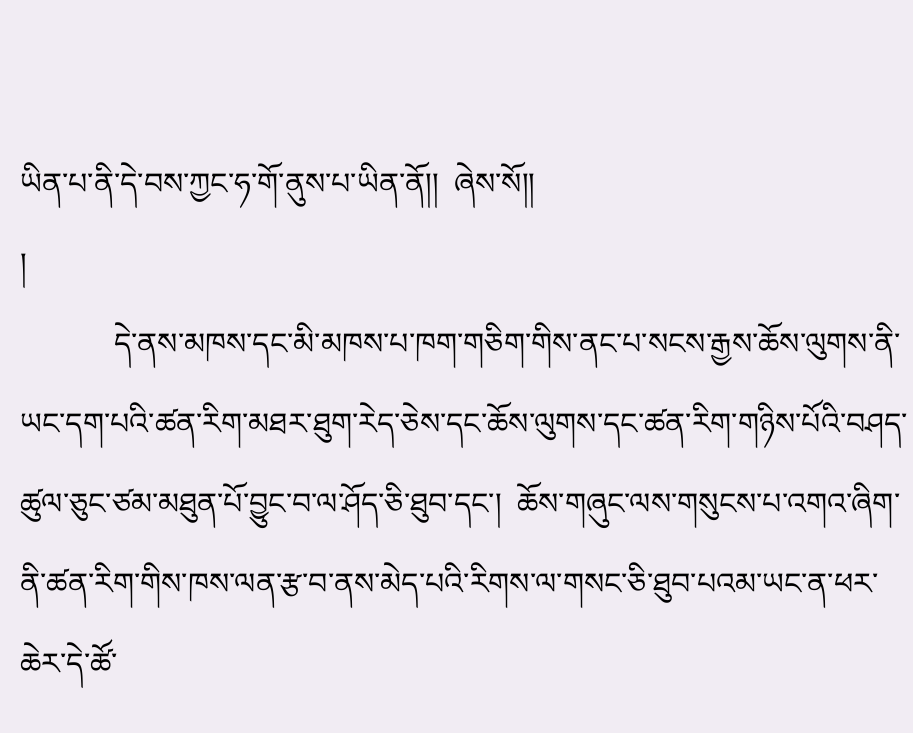ཡིན་པ་ནི་དེ་བས་ཀྱང་ཧ་གོ་ནུས་པ་ཡིན་ནོ།།  ཞེས་སོ།།
།
            དེ་ནས་མཁས་དང་མི་མཁས་པ་ཁག་གཅིག་གིས་ནང་པ་སངས་རྒྱས་ཆོས་ལུགས་ནི་ཡང་དག་པའི་ཚན་རིག་མཐར་ཐུག་རེད་ཅེས་དང་ཆོས་ལུགས་དང་ཚན་རིག་གཉིས་པོའི་བཤད་ཚུལ་ཅུང་ཙམ་མཐུན་པོ་བྱུང་བ་ལ་ཤོད་ཅི་ཐུབ་དང་།  ཆོས་གཞུང་ལས་གསུངས་པ་འགའ་ཞིག་ནི་ཚན་རིག་གིས་ཁས་ལན་རྩ་བ་ནས་མེད་པའི་རིགས་ལ་གསང་ཅི་ཐུབ་པའམ་ཡང་ན་ཕར་ཆེར་དེ་ཚོ་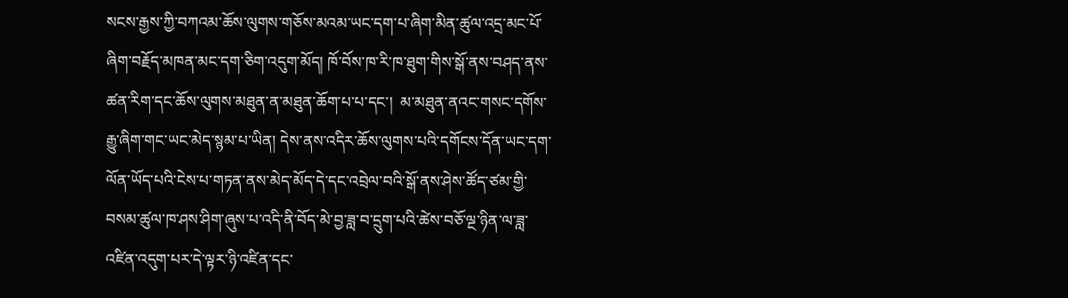སངས་རྒྱས་ཀྱི་བཀའམ་ཆོས་ལུགས་གཅོས་མའམ་ཡང་དག་པ་ཞིག་མིན་ཚུལ་འདྲ་མང་པོ་ཞིག་བརྗོད་མཁན་མང་དག་ཅིག་འདུག་མོད། ཁོ་བོས་ཁ་རི་ཁ་ཐུག་གིས་སྒོ་ནས་བཤད་ནས་ཚན་རིག་དང་ཆོས་ལུགས་མཐུན་ན་མཐུན་ཆོག་པ་པ་དང་།  མ་མཐུན་ནའང་གསང་དགོས་རྒྱུ་ཞིག་གང་ཡང་མེད་སྙམ་པ་ཡིན། དེས་ནས་འདིར་ཆོས་ལུགས་པའི་དགོངས་དོན་ཡང་དག་ལོན་ཡོད་པའི་ངེས་པ་གཏན་ནས་མེད་མོད་དེ་དང་འབྲེལ་བའི་སྒོ་ནས་ཤེས་ཚོད་ཙམ་གྱི་བསམ་ཚུལ་ཁ་ཤས་ཤིག་ཞུས་པ་འདི་ནི་བོད་མེ་བྱ་ཟླ་བ་དྲུག་པའི་ཚེས་བཅོ་ལྔ་ཉིན་ལ་ཟླ་འཛིན་འདུག་པར་དེ་ལྟར་ཉི་འཛིན་དང་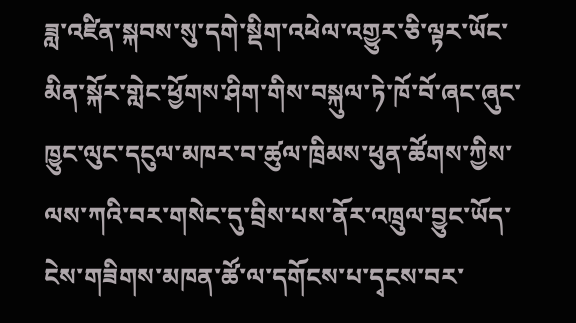ཟླ་འཛིན་སྐབས་སུ་དགེ་སྡིག་འཕེལ་འགྱུར་ཅི་ལྟར་ཡོང་མིན་སྐོར་གླེང་ཕྱོགས་ཤིག་གིས་བསྐུལ་ཏེ་ཁོ་བོ་ཞང་ཞུང་ཁྱུང་ལུང་དངུལ་མཁར་བ་ཚུལ་ཁྲིམས་ཕུན་ཚོགས་ཀྱིས་ལས་ཀའི་བར་གསེང་དུ་བྲིས་པས་ནོར་འཁྲུལ་བྱུང་ཡོད་ངེས་གཟིགས་མཁན་ཚོ་ལ་དགོངས་པ་དྭངས་བར་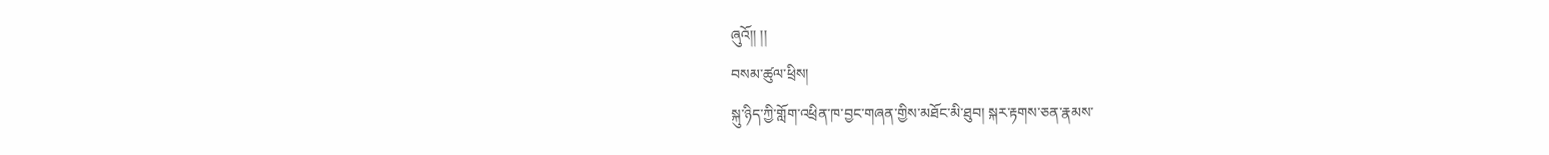ཞུའོ།། །།
བསམ་ཚུལ་ཕྲིས།
སྐུ་ཉིད་ཀྱི་གློག་འཕྲིན་ཁ་བྱང་གཞན་གྱིས་མཐོང་མི་ཐུབ། སྐར་རྟགས་ཅན་རྣམས་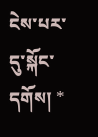ངེས་པར་དུ་སྐོང་དགོས། *